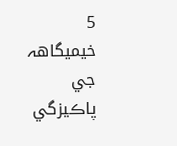5
خيميگاهہ جي پاڪيزگي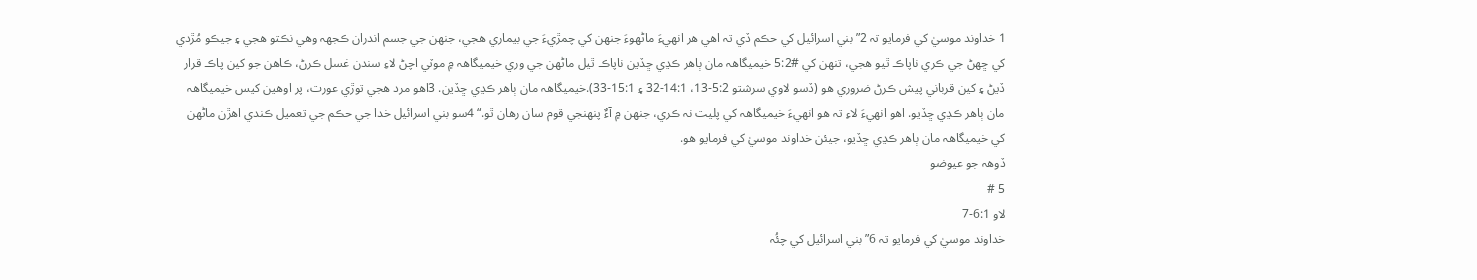1 خداوند موسيٰ کي فرمايو تہ 2”بني اسرائيل کي حڪم ڏي تہ اهي هر انهيءَ ماڻهوءَ جنهن کي چمڙيءَ جي بيماري هجي، جنهن جي جسم اندران ڪجھہ وهي نڪتو هجي ۽ جيڪو مُڙدي کي ڇهڻ جي ڪري ناپاڪ ٿيو هجي، تنهن کي #5:2 خيميگاهہ مان ٻاهر ڪڍي ڇڏين ناپاڪ ٿيل ماڻهن جي وري خيميگاهہ ۾ موٽي اچڻ لاءِ سندن غسل ڪرڻ، ڪاهن جو کين پاڪ قرار ڏيڻ ۽ کين قرباني پيش ڪرڻ ضروري هو (ڏسو لاوي سرشتو 5:2-13، 14:1-32 ۽ 15:1-33).خيميگاهہ مان ٻاهر ڪڍي ڇڏين. 3اهو مرد هجي توڙي عورت، پر اوهين کيس خيميگاهہ مان ٻاهر ڪڍي ڇڏيو. اهو انهيءَ لاءِ تہ هو انهيءَ خيميگاهہ کي پليت نہ ڪري، جنهن ۾ آءٌ پنهنجي قوم سان رهان ٿو.“ 4سو بني اسرائيل خدا جي حڪم جي تعميل ڪندي اهڙن ماڻهن کي خيميگاهہ مان ٻاهر ڪڍي ڇڏيو، جيئن خداوند موسيٰ کي فرمايو هو.
ڏوهہ جو عيوضو
5 #
لاو 6:1-7
خداوند موسيٰ کي فرمايو تہ 6”بني اسرائيل کي چئُہ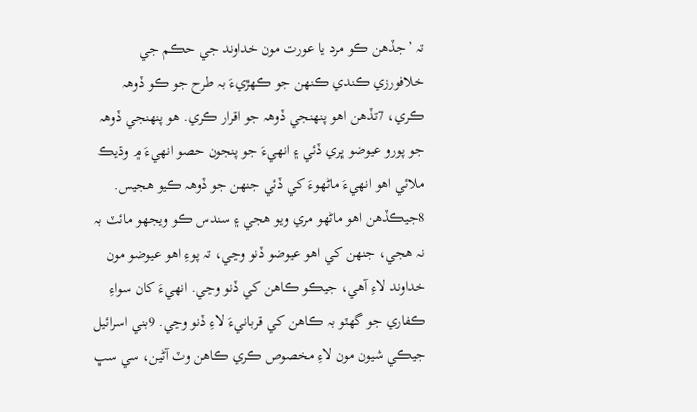تہ ’جڏهن ڪو مرد يا عورت مون خداوند جي حڪم جي خلافورزي ڪندي ڪنهن جو ڪهڙيءَ بہ طرح جو ڪو ڏوهہ ڪري، 7تڏهن اهو پنهنجي ڏوهہ جو اقرار ڪري. هو پنهنجي ڏوهہ جو پورو عيوضو ڀري ڏئي ۽ انهيءَ جو پنجون حصو انهيءَ ۾ وڌيڪ ملائي اهو انهيءَ ماڻهوءَ کي ڏئي جنهن جو ڏوهہ ڪيو هجيس. 8جيڪڏهن اهو ماڻهو مري ويو هجي ۽ سندس ڪو ويجھو مائٽ بہ نہ هجي، جنهن کي اهو عيوضو ڏنو وڃي، تہ پوءِ اهو عيوضو مون خداوند لاءِ آهي، جيڪو ڪاهن کي ڏنو وڃي. انهيءَ کان سواءِ ڪفاري جو گھٽو بہ ڪاهن کي قربانيءَ لاءِ ڏنو وڃي. 9بني اسرائيل جيڪي شيون مون لاءِ مخصوص ڪري ڪاهن وٽ آڻين، سي سڀ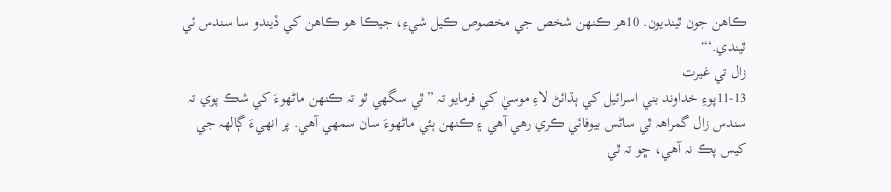ڪاهن جون ٿينديون. 10هر ڪنهن شخص جي مخصوص ڪيل شيءِ، جيڪا هو ڪاهن کي ڏيندو سا سندس ئي ٿيندي.‘“
زال تي غيرت
11-13پوءِ خداوند بني اسرائيل کي ٻڌائڻ لاءِ موسيٰ کي فرمايو تہ ”ٿي سگھي ٿو تہ ڪنهن ماڻهوءَ کي شڪ پوي تہ سندس زال گمراهہ ٿي ساڻس بيوفائي ڪري رهي آهي ۽ ڪنهن ٻئي ماڻهوءَ سان سمهي آهي. پر انهيءَ ڳالهہ جي کيس پڪ نہ آهي، ڇو تہ ٿي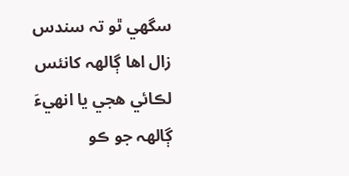سگھي ٿو تہ سندس زال اها ڳالهہ کانئس لڪائي هجي يا انهيءَ ڳالهہ جو ڪو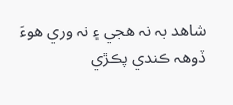شاهد بہ نہ هجي ۽ نہ وري هوءَ ڏوهہ ڪندي پڪڙي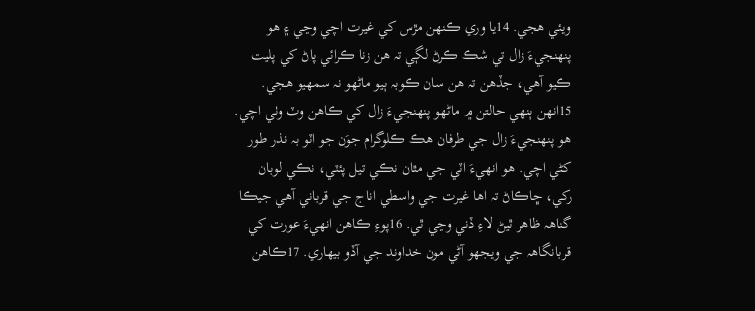ويئي هجي. 14يا وري ڪنهن مڙس کي غيرت اچي وڃي ۽ هو پنهنجيءَ زال تي شڪ ڪرڻ لڳي تہ هن زنا ڪرائي پاڻ کي پليت ڪيو آهي، جڏهن تہ هن سان ڪوبہ ٻيو ماڻهو نہ سمهيو هجي. 15انهن ٻنهي حالتن ۾ ماڻهو پنهنجيءَ زال کي ڪاهن وٽ وٺي اچي. هو پنهنجيءَ زال جي طرفان هڪ ڪلوگرام جوَن جو اٽو بہ نذر طور کڻي اچي. هو انهيءَ اٽي جي مٿان نڪي تيل پئٽي، نڪي لوبان رکي، ڇاڪاڻ تہ اها غيرت جي واسطي اناج جي قرباني آهي جيڪا گناهہ ظاهر ٿيڻ لاءِ ڏني وڃي ٿي. 16پوءِ ڪاهن انهيءَ عورت کي قربانگاهہ جي ويجھو آڻي مون خداوند جي آڏو بيهاري. 17ڪاهن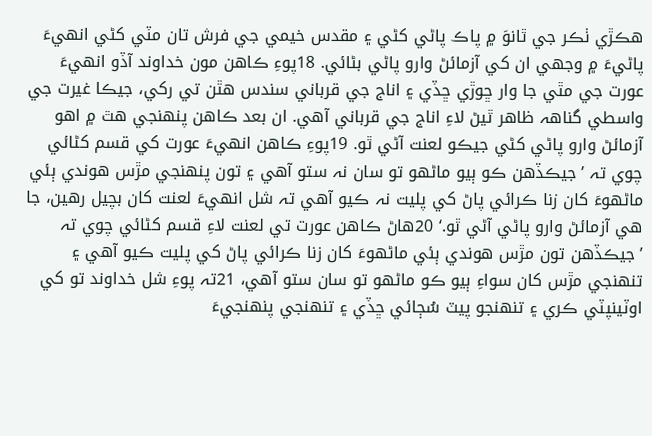هڪڙي ٺڪر جي ٿانوَ ۾ پاڪ پاڻي کڻي ۽ مقدس خيمي جي فرش تان مٽي کڻي انهيءَ پاڻيءَ ۾ وجھي ان کي آزمائڻ وارو پاڻي بڻائي. 18پوءِ ڪاهن مون خداوند آڏو انهيءَ عورت جي مٿي جا وار ڇوڙي ڇڏي ۽ اناج جي قرباني سندس هٿن تي رکي، جيڪا غيرت جي واسطي گناهہ ظاهر ٿيڻ لاءِ اناج جي قرباني آهي. ان بعد ڪاهن پنهنجي هٿ ۾ اهو آزمائڻ وارو پاڻي کڻي جيڪو لعنت آڻي ٿو. 19پوءِ ڪاهن انهيءَ عورت کي قسم کڻائي چوي تہ ’جيڪڏهن ڪو ٻيو ماڻهو تو سان نہ ستو آهي ۽ تون پنهنجي مڙس هوندي ٻئي ماڻهوءَ کان زنا ڪرائي پاڻ کي پليت نہ ڪيو آهي تہ شل انهيءَ لعنت کان بچيل رهين، جا هي آزمائڻ وارو پاڻي آڻي ٿو.‘ 20هاڻ ڪاهن عورت تي لعنت لاءِ قسم کڻائي چوي تہ ’جيڪڏهن تون مڙس هوندي ٻئي ماڻهوءَ کان زنا ڪرائي پاڻ کي پليت ڪيو آهي ۽ تنهنجي مڙس کان سواءِ ٻيو ڪو ماڻهو تو سان ستو آهي، 21تہ پوءِ شل خداوند تو کي اوٽينپٽي ڪري ۽ تنهنجو پيٽ سُڄائي ڇڏي ۽ تنهنجي پنهنجيءَ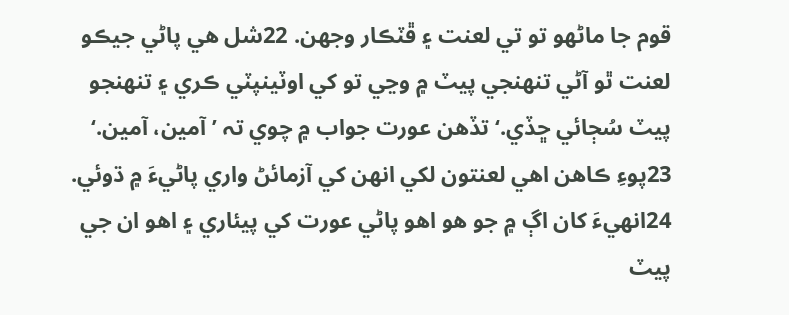قوم جا ماڻهو تو تي لعنت ۽ ڦٽڪار وجھن. 22شل هي پاڻي جيڪو لعنت ٿو آڻي تنهنجي پيٽ ۾ وڃي تو کي اوٽينپٽي ڪري ۽ تنهنجو پيٽ سُڄائي ڇڏي.‘ تڏهن عورت جواب ۾ چوي تہ ’آمين، آمين.‘
23پوءِ ڪاهن اهي لعنتون لکي انهن کي آزمائڻ واري پاڻيءَ ۾ ڌوئي. 24انهيءَ کان اڳ ۾ جو هو اهو پاڻي عورت کي پيئاري ۽ اهو ان جي پيٽ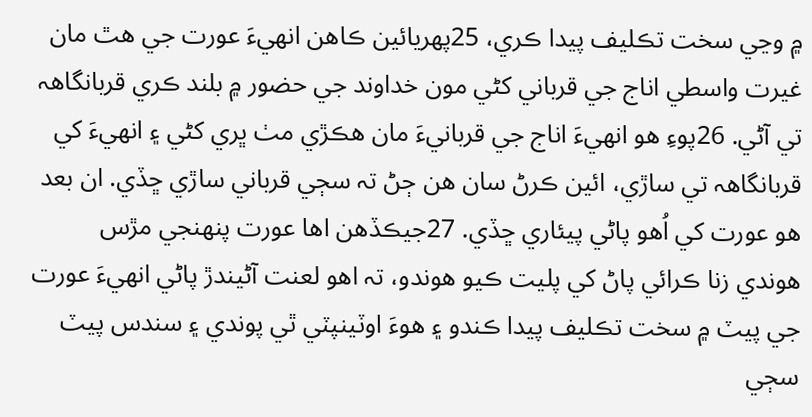۾ وڃي سخت تڪليف پيدا ڪري، 25پهريائين ڪاهن انهيءَ عورت جي هٿ مان غيرت واسطي اناج جي قرباني کڻي مون خداوند جي حضور ۾ بلند ڪري قربانگاهہ تي آڻي. 26پوءِ هو انهيءَ اناج جي قربانيءَ مان هڪڙي مٺ ڀري کڻي ۽ انهيءَ کي قربانگاهہ تي ساڙي، ائين ڪرڻ سان هن ڄڻ تہ سڄي قرباني ساڙي ڇڏي. ان بعد هو عورت کي اُهو پاڻي پيئاري ڇڏي. 27جيڪڏهن اها عورت پنهنجي مڙس هوندي زنا ڪرائي پاڻ کي پليت ڪيو هوندو، تہ اهو لعنت آڻيندڙ پاڻي انهيءَ عورت جي پيٽ ۾ سخت تڪليف پيدا ڪندو ۽ هوءَ اوٽينپٽي ٿي پوندي ۽ سندس پيٽ سڄي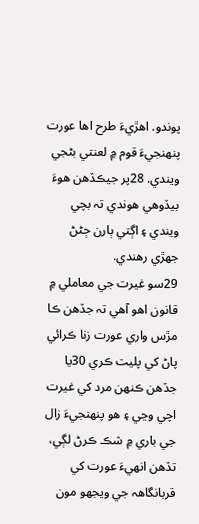پوندو. اهڙيءَ طرح اها عورت پنهنجيءَ قوم ۾ لعنتي بڻجي ويندي. 28پر جيڪڏهن هوءَ بيڏوهي هوندي تہ بچي ويندي ۽ اڳتي ٻارن ڄڻڻ جهڙي رهندي.
29سو غيرت جي معاملي ۾ قانون اهو آهي تہ جڏهن ڪا مڙس واري عورت زنا ڪرائي پاڻ کي پليت ڪري 30يا جڏهن ڪنهن مرد کي غيرت اچي وڃي ۽ هو پنهنجيءَ زال جي باري ۾ شڪ ڪرڻ لڳي، تڏهن انهيءَ عورت کي قربانگاهہ جي ويجھو مون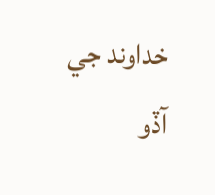خداوند جي آڏو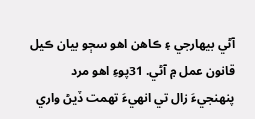آڻي بيهارجي ۽ ڪاهن اهو سڄو بيان ڪيل قانون عمل ۾ آڻي. 31پوءِ اهو مرد پنهنجيءَ زال تي انهيءَ تهمت ڏيڻ واري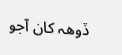ڏوهہ کان آجو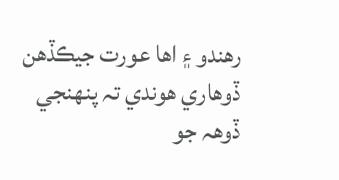رهندو ۽ اها عورت جيڪڏهن ڏوهاري هوندي تہ پنهنجي ڏوهہ جو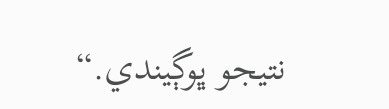نتيجو ڀوڳيندي.“